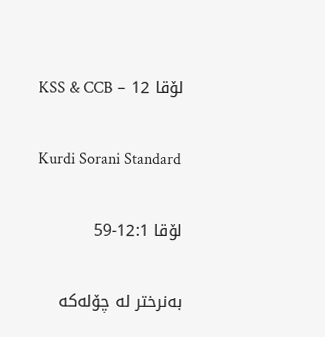لۆقا 12 – KSS & CCB

Kurdi Sorani Standard

لۆقا 12:1-59

بەنرختر لە چۆلەکە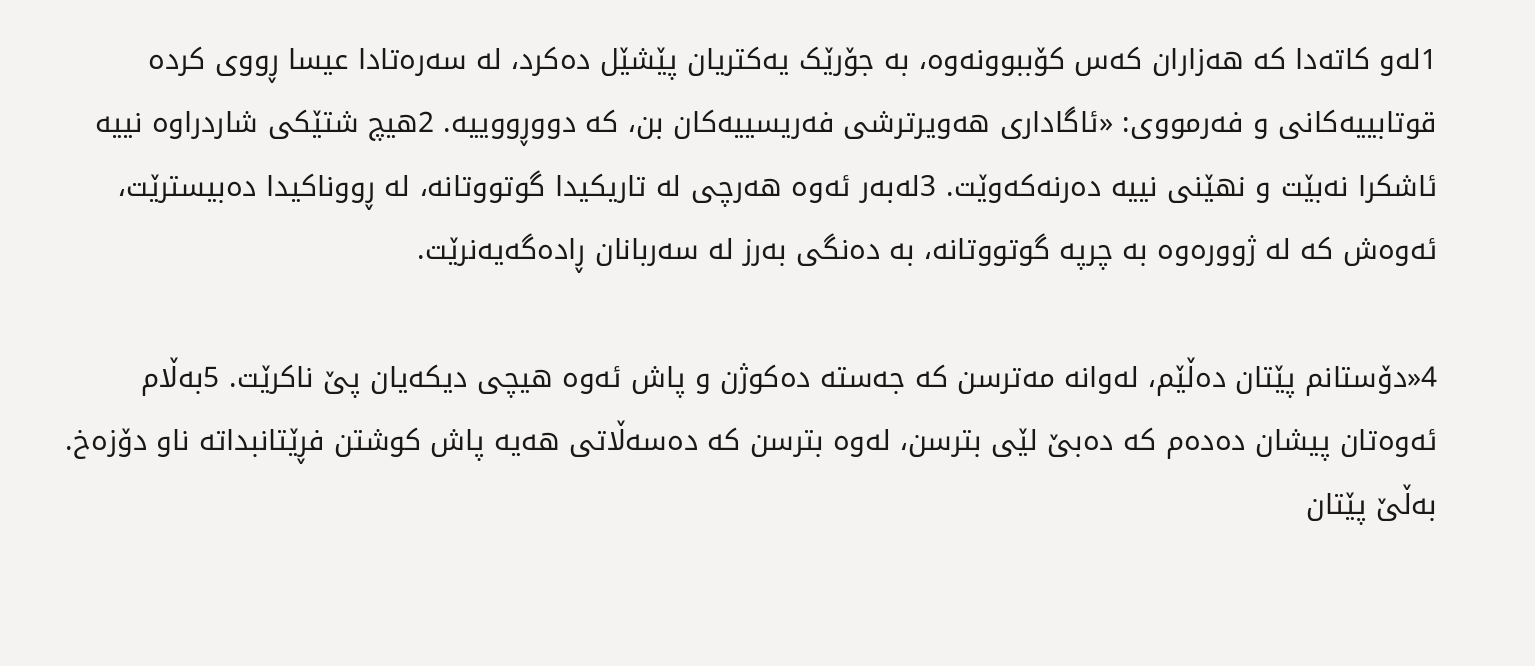1لەو کاتەدا کە هەزاران کەس کۆببوونەوە، بە جۆرێک یەکتریان پێشێل دەکرد، لە سەرەتادا عیسا ڕووی کردە قوتابییەکانی و فەرمووی: «ئاگاداری هەویرترشی فەریسییەکان بن، کە دووڕووییە. 2هیچ شتێکی شاردراوە نییە ئاشکرا نەبێت و نهێنی نییە دەرنەکەوێت. 3لەبەر ئەوە هەرچی لە تاریکیدا گوتووتانە، لە ڕووناکیدا دەبیسترێت، ئەوەش کە لە ژوورەوە بە چرپە گوتووتانە، بە دەنگی بەرز لە سەربانان ڕادەگەیەنرێت.

4«دۆستانم پێتان دەڵێم، لەوانە مەترسن کە جەستە دەکوژن و پاش ئەوە هیچی دیکەیان پێ ناکرێت. 5بەڵام ئەوەتان پیشان دەدەم کە دەبێ لێی بترسن، لەوە بترسن کە دەسەڵاتی هەیە پاش کوشتن فڕێتانبداتە ناو دۆزەخ. بەڵێ پێتان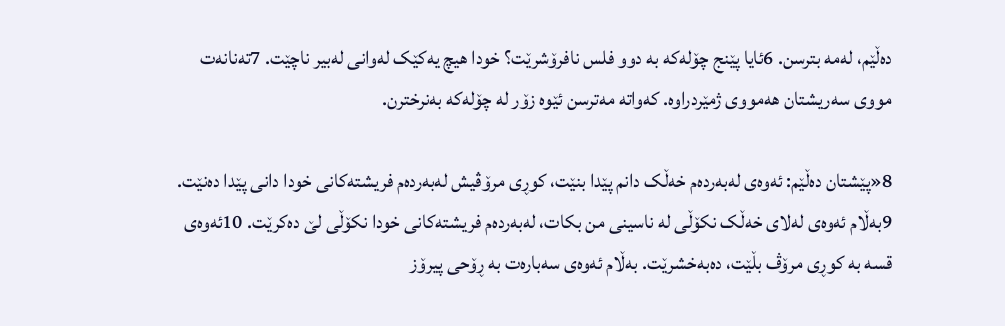دەڵێم، لەمە بترسن. 6ئایا پێنج چۆلەکە بە دوو فلس نافرۆشرێت؟ خودا هیچ یەکێک لەوانی لەبیر ناچێت. 7تەنانەت مووی سەریشتان هەمووی ژمێردراوە. کەواتە مەترسن ئێوە زۆر لە چۆلەکە بەنرخترن.

8«پێشتان دەڵێم: ئەوەی لەبەردەم خەڵک دانم پێدا بنێت، کوڕی مرۆڤیش لەبەردەم فریشتەکانی خودا دانی پێدا دەنێت. 9بەڵام ئەوەی لەلای خەڵک نکۆڵی لە ناسینی من بکات، لەبەردەم فریشتەکانی خودا نکۆڵی لێ دەکرێت. 10ئەوەی قسە بە کوڕی مرۆڤ بڵێت، دەبەخشرێت. بەڵام ئەوەی سەبارەت بە ڕۆحی پیرۆز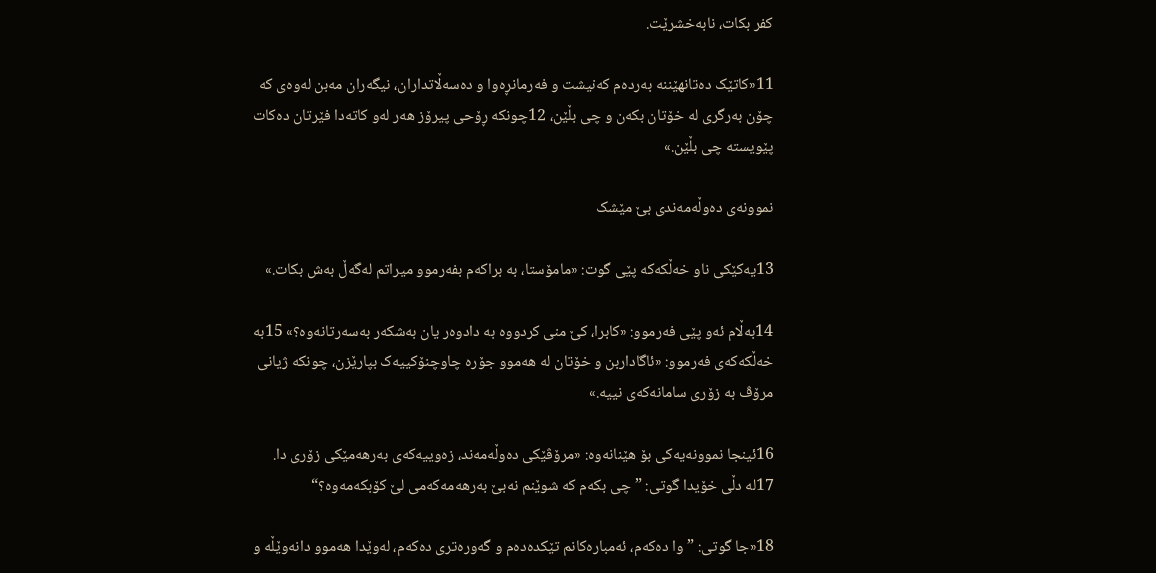کفر بکات، نابەخشرێت.

11«کاتێک دەتانهێننە بەردەم کەنیشت و فەرمانڕەوا و دەسەڵاتداران، نیگەران مەبن لەوەی کە چۆن بەرگری لە خۆتان بکەن و چی بڵێن، 12چونکە ڕۆحی پیرۆز هەر لەو کاتەدا فێرتان دەکات پێویستە چی بڵێن.»

نموونەی دەوڵەمەندی بێ مێشک

13یەکێکی ناو خەڵکەکە پێی گوت: «مامۆستا، بە براکەم بفەرموو میراتم لەگەڵ بەش بکات.»

14بەڵام ئەو پێی فەرموو: «کابرا، کێ منی کردووە بە دادوەر یان بەشکەر بەسەرتانەوە؟» 15بە خەڵکەکەی فەرموو: «ئاگاداربن و خۆتان لە هەموو جۆرە چاوچنۆکییەک بپارێزن، چونکە ژیانی مرۆڤ بە زۆری سامانەکەی نییە.»

16ئینجا نموونەیەکی بۆ هێنانەوە: «مرۆڤێکی دەوڵەمەند، زەوییەکەی بەرهەمێکی زۆری دا. 17لە دڵی خۆیدا گوتی: ”چی بکەم کە شوێنم نەبێ بەرهەمەکەمی لێ کۆبکەمەوە؟“

18«جا گوتی: ”وا دەکەم، ئەمبارەکانم تێکدەدەم و گەورەتری دەکەم، لەوێدا هەموو دانەوێڵە و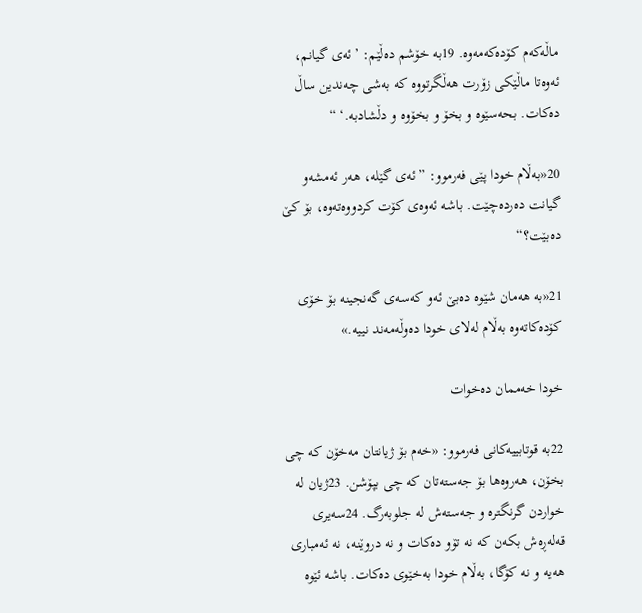ماڵەکەم کۆدەکەمەوە. 19بە خۆشم دەڵێم: ’ئەی گیانم، ئەوەتا ماڵێکی زۆرت هەڵگرتووە کە بەشی چەندین ساڵ دەکات. بحەسێوە و بخۆ و بخۆوە و دڵشادبە.‘ “

20«بەڵام خودا پێی فەرموو: ”ئەی گێلە، هەر ئەمشەو گیانت دەردەچێت. باشە ئەوەی کۆت کردووەتەوە، بۆ کێ دەبێت؟“

21«بە هەمان شێوە دەبێ ئەو کەسەی گەنجینە بۆ خۆی کۆدەکاتەوە بەڵام لەلای خودا دەوڵەمەند نییە.»

خودا خەممان دەخوات

22بە قوتابییەکانی فەرموو: «خەم بۆ ژیانتان مەخۆن کە چی بخۆن، هەروەها بۆ جەستەتان کە چی بپۆشن. 23ژیان لە خواردن گرنگترە و جەستەش لە جلوبەرگ. 24سەیری قەلەڕەش بکەن کە نە تۆو دەکات و نە دروێنە، نە ئەمباری هەیە و نە کۆگا، بەڵام خودا بەخێوی دەکات. باشە ئێوە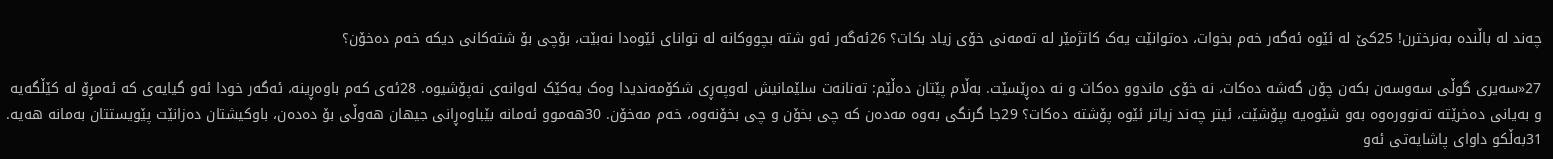چەند لە باڵندە بەنرخترن! 25کێ لە ئێوە ئەگەر خەم بخوات، دەتوانێت یەک کاتژمێر لە تەمەنی خۆی زیاد بکات؟ 26ئەگەر ئەو شتە بچووکانە لە توانای ئێوەدا نەبێت، بۆچی بۆ شتەکانی دیکە خەم دەخۆن؟

27«سەیری گوڵی سەوسەن بکەن چۆن گەشە دەکات، نە خۆی ماندوو دەکات و نە دەڕێسێت. بەڵام پێتان دەڵێم: تەنانەت سلێمانیش لەوپەڕی شکۆمەندیدا وەک یەکێک لەوانەی نەپۆشیوە. 28ئەی کەم باوەڕینە، ئەگەر خودا ئەو گیایەی کە ئەمڕۆ لە کێڵگەیە و بەیانی دەخرێتە تەنوورەوە بەو شێوەیە بپۆشێت، ئیتر چەند زیاتر ئێوە پۆشتە دەکات؟ 29جا گرنگی بەوە مەدەن کە چی بخۆن و چی بخۆنەوە، خەم مەخۆن. 30هەموو ئەمانە بێباوەڕانی جیهان هەوڵی بۆ دەدەن، باوکیشتان دەزانێت پێویستتان بەمانە هەیە. 31بەڵکو داوای پاشایەتی ئەو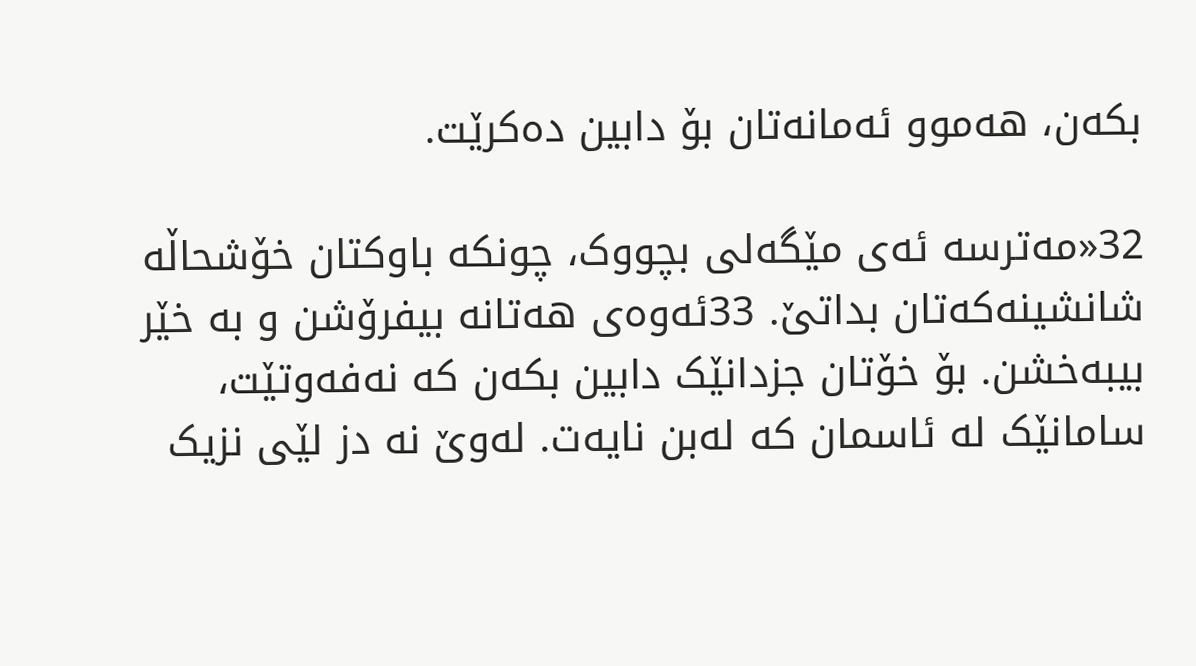بکەن، هەموو ئەمانەتان بۆ دابین دەکرێت.

32«مەترسە ئەی مێگەلی بچووک، چونکە باوکتان خۆشحاڵە شانشینەکەتان بداتێ. 33ئەوەی هەتانە بیفرۆشن و بە خێر بیبەخشن. بۆ خۆتان جزدانێک دابین بکەن کە نەفەوتێت، سامانێک لە ئاسمان کە لەبن نایەت. لەوێ نە دز لێی نزیک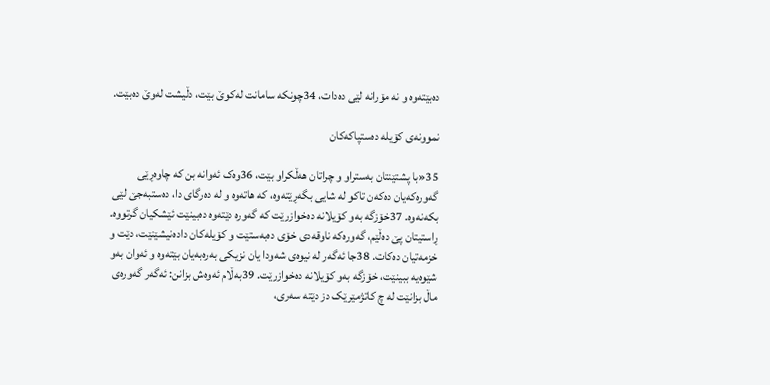دەبێتەوە و نە مۆرانە لێی دەدات، 34چونکە سامانت لەکوێ بێت، دڵیشت لەوێ دەبێت.

نموونەی کۆیلە دەستپاکەکان

35«با پشتێنتان بەستراو و چراتان هەڵکراو بێت، 36وەک ئەوانە بن کە چاوەڕێی گەورەکەیان دەکەن تاکو لە شایی بگەڕێتەوە، کە هاتەوە و لە دەرگای دا، دەستبەجێ لێی بکەنەوە. 37خۆزگە بەو کۆیلانە دەخوازرێت کە گەورە دێتەوە دەبینێت ئێشکیان گرتووە. ڕاستیتان پێ دەڵێم، گەورەکە ناوقەدی خۆی دەبەستێت و کۆیلەکان دادەنیشێنێت، دێت و خزمەتیان دەکات. 38جا ئەگەر لە نیوەی شەودا یان نزیکی بەرەبەیان بێتەوە و ئەوان بەو شێوەیە ببینێت، خۆزگە بەو کۆیلانە دەخوازرێت. 39بەڵام ئەوەش بزانن: ئەگەر گەورەی ماڵ بزانێت لە چ کاتژمێرێک دز دێتە سەری،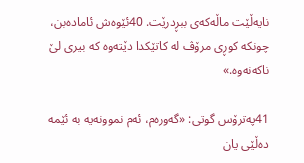نایەڵێت ماڵەکەی ببڕدرێت. 40ئێوەش ئامادەبن، چونکە کوڕی مرۆڤ لە کاتێکدا دێتەوە کە بیری لێ ناکەنەوە.»

41پەترۆس گوتی: «گەورەم، ئەم نموونەیە بە ئێمە دەڵێی یان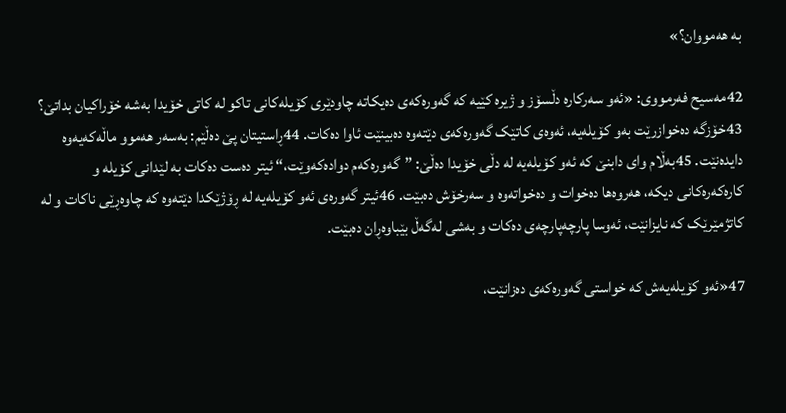بە هەمووان؟»

42مەسیح فەرمووی: «ئەو سەرکارە دڵسۆز و ژیرە کێیە کە گەورەکەی دەیکاتە چاودێری کۆیلەکانی تاکو لە کاتی خۆیدا بەشە خۆراکیان بداتێ؟ 43خۆزگە دەخوازرێت بەو کۆیلەیە، ئەوەی کاتێک گەورەکەی دێتەوە دەبینێت ئاوا دەکات. 44ڕاستیتان پێ دەڵێم: بەسەر هەموو ماڵەکەیەوە دایدەنێت. 45بەڵام وای دابنێ کە ئەو کۆیلەیە لە دڵی خۆیدا دەڵێ: ”گەورەکەم دوادەکەوێت،“ ئیتر دەست دەکات بە لێدانی کۆیلە و کارەکەرەکانی دیکە، هەروەها دەخوات و دەخواتەوە و سەرخۆش دەبێت. 46ئیتر گەورەی ئەو کۆیلەیە لە ڕۆژێکدا دێتەوە کە چاوەڕێی ناکات و لە کاتژمێرێک کە نایزانێت، ئەوسا پارچەپارچەی دەکات و بەشی لەگەڵ بێباوەڕان دەبێت.

47«ئەو کۆیلەیەش کە خواستی گەورەکەی دەزانێت،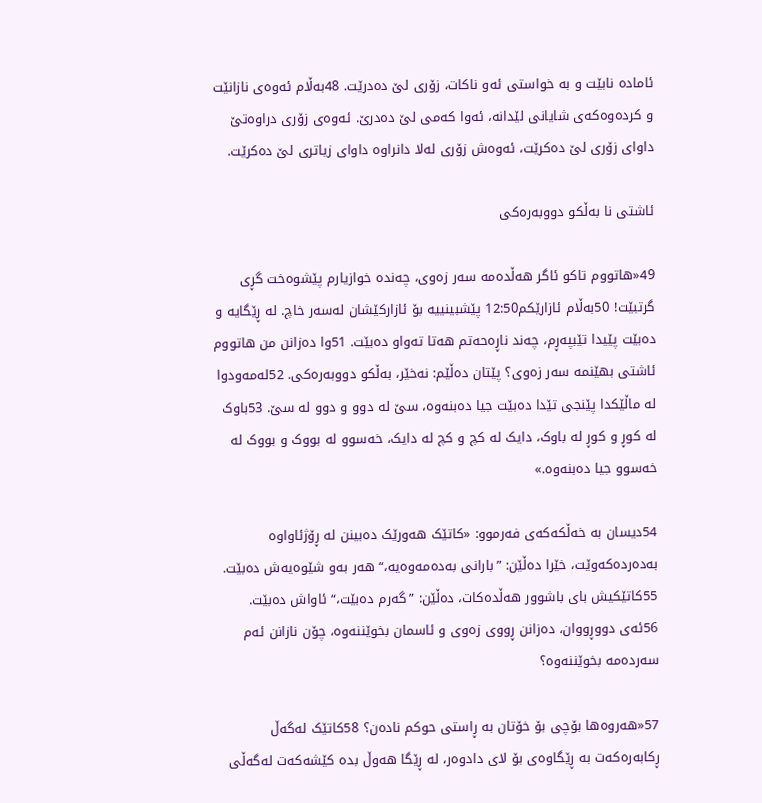ئامادە نابێت و بە خواستی ئەو ناکات، زۆری لێ دەدرێت. 48بەڵام ئەوەی نازانێت و کردەوەکەی شایانی لێدانە، ئەوا کەمی لێ دەدرێ. ئەوەی زۆری دراوەتێ داوای زۆری لێ دەکرێت، ئەوەش زۆری لەلا دانراوە داوای زیاتری لێ دەکرێت.

ئاشتی نا بەڵکو دووبەرەکی

49«هاتووم تاکو ئاگر هەڵدەمە سەر زەوی، چەندە خوازیارم پێشوەخت گڕی گرتبێت! 50بەڵام ئازارێکم12:50 پێشبینییە بۆ ئازارکێشان لەسەر خاچ. لە ڕێگایە و دەبێت پێیدا تێبپەڕم، چەند ناڕەحەتم هەتا تەواو دەبێت. 51وا دەزانن من هاتووم ئاشتی بهێنمە سەر زەوی؟ پێتان دەڵێم: نەخێر، بەڵکو دووبەرەکی. 52لەمەودوا لە ماڵێکدا پێنجی تێدا دەبێت جیا دەبنەوە، سێ لە دوو و دوو لە سێ. 53باوک لە کوڕ و کوڕ لە باوک، دایک لە کچ و کچ لە دایک، خەسوو لە بووک و بووک لە خەسوو جیا دەبنەوە.»

54دیسان بە خەڵکەکەی فەرموو: «کاتێک هەورێک دەبینن لە ڕۆژئاواوە بەدەردەکەوێت، خێرا دەڵێن: ”بارانی بەدەمەوەیە،“ هەر بەو شێوەیەش دەبێت. 55کاتێکیش بای باشوور هەڵدەکات، دەڵێن: ”گەرم دەبێت،“ ئاواش دەبێت. 56ئەی دووڕووان، دەزانن ڕووی زەوی و ئاسمان بخوێننەوە، چۆن نازانن ئەم سەردەمە بخوێننەوە؟

57«هەروەها بۆچی بۆ خۆتان بە ڕاستی حوکم نادەن؟ 58کاتێک لەگەڵ ڕکابەرەکەت بە ڕێگاوەی بۆ لای دادوەر، لە ڕێگا هەوڵ بدە کێشەکەت لەگەڵی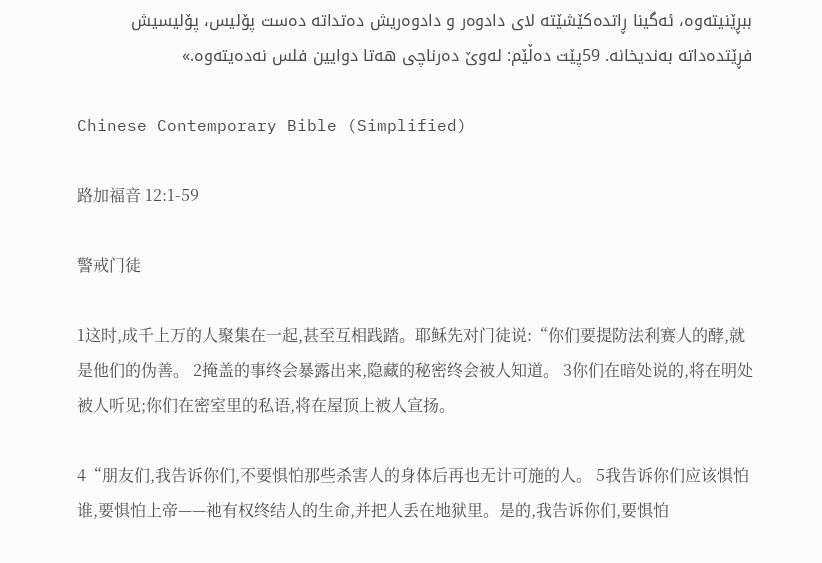ببڕێنیتەوە، ئەگینا ڕاتدەکێشێتە لای دادوەر و دادوەریش دەتداتە دەست پۆلیس، پۆلیسیش فڕێتدەداتە بەندیخانە. 59پێت دەڵێم: لەوێ دەرناچی هەتا دوایین فلس نەدەیتەوە.»

Chinese Contemporary Bible (Simplified)

路加福音 12:1-59

警戒门徒

1这时,成千上万的人聚集在一起,甚至互相践踏。耶稣先对门徒说:“你们要提防法利赛人的酵,就是他们的伪善。 2掩盖的事终会暴露出来,隐藏的秘密终会被人知道。 3你们在暗处说的,将在明处被人听见;你们在密室里的私语,将在屋顶上被人宣扬。

4“朋友们,我告诉你们,不要惧怕那些杀害人的身体后再也无计可施的人。 5我告诉你们应该惧怕谁,要惧怕上帝——祂有权终结人的生命,并把人丢在地狱里。是的,我告诉你们,要惧怕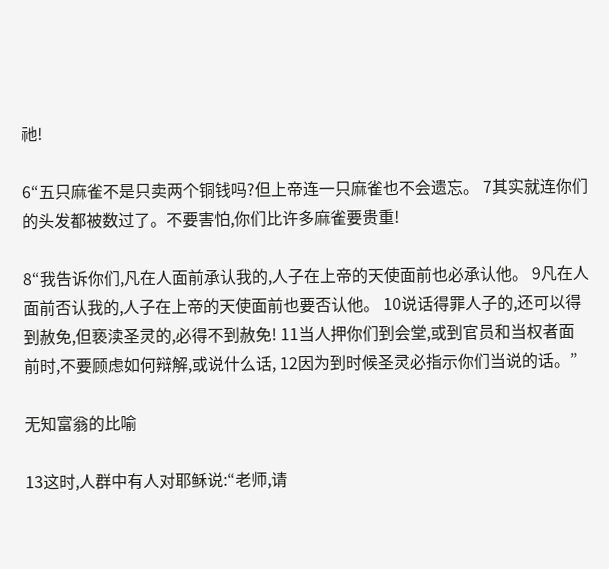祂!

6“五只麻雀不是只卖两个铜钱吗?但上帝连一只麻雀也不会遗忘。 7其实就连你们的头发都被数过了。不要害怕,你们比许多麻雀要贵重!

8“我告诉你们,凡在人面前承认我的,人子在上帝的天使面前也必承认他。 9凡在人面前否认我的,人子在上帝的天使面前也要否认他。 10说话得罪人子的,还可以得到赦免,但亵渎圣灵的,必得不到赦免! 11当人押你们到会堂,或到官员和当权者面前时,不要顾虑如何辩解,或说什么话, 12因为到时候圣灵必指示你们当说的话。”

无知富翁的比喻

13这时,人群中有人对耶稣说:“老师,请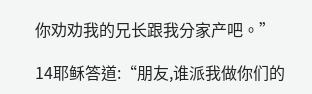你劝劝我的兄长跟我分家产吧。”

14耶稣答道:“朋友,谁派我做你们的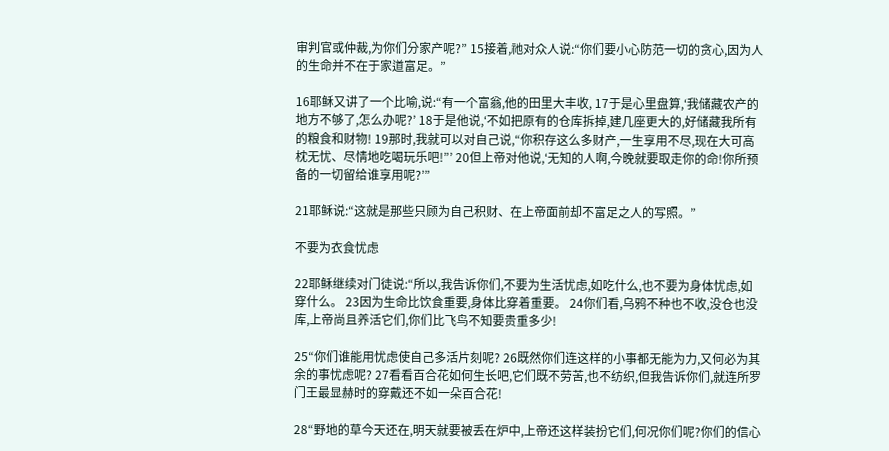审判官或仲裁,为你们分家产呢?” 15接着,祂对众人说:“你们要小心防范一切的贪心,因为人的生命并不在于家道富足。”

16耶稣又讲了一个比喻,说:“有一个富翁,他的田里大丰收, 17于是心里盘算,‘我储藏农产的地方不够了,怎么办呢?’ 18于是他说,‘不如把原有的仓库拆掉,建几座更大的,好储藏我所有的粮食和财物! 19那时,我就可以对自己说,“你积存这么多财产,一生享用不尽,现在大可高枕无忧、尽情地吃喝玩乐吧!”’ 20但上帝对他说,‘无知的人啊,今晚就要取走你的命!你所预备的一切留给谁享用呢?’”

21耶稣说:“这就是那些只顾为自己积财、在上帝面前却不富足之人的写照。”

不要为衣食忧虑

22耶稣继续对门徒说:“所以,我告诉你们,不要为生活忧虑,如吃什么,也不要为身体忧虑,如穿什么。 23因为生命比饮食重要,身体比穿着重要。 24你们看,乌鸦不种也不收,没仓也没库,上帝尚且养活它们,你们比飞鸟不知要贵重多少!

25“你们谁能用忧虑使自己多活片刻呢? 26既然你们连这样的小事都无能为力,又何必为其余的事忧虑呢? 27看看百合花如何生长吧,它们既不劳苦,也不纺织,但我告诉你们,就连所罗门王最显赫时的穿戴还不如一朵百合花!

28“野地的草今天还在,明天就要被丢在炉中,上帝还这样装扮它们,何况你们呢?你们的信心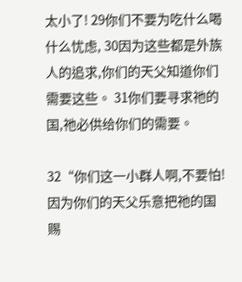太小了! 29你们不要为吃什么喝什么忧虑, 30因为这些都是外族人的追求,你们的天父知道你们需要这些。 31你们要寻求祂的国,祂必供给你们的需要。

32“你们这一小群人啊,不要怕!因为你们的天父乐意把祂的国赐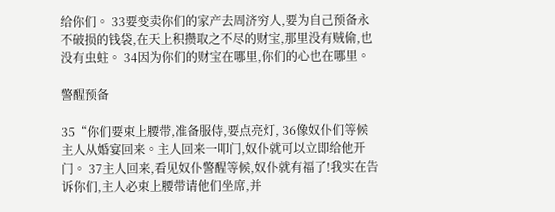给你们。 33要变卖你们的家产去周济穷人,要为自己预备永不破损的钱袋,在天上积攒取之不尽的财宝,那里没有贼偷,也没有虫蛀。 34因为你们的财宝在哪里,你们的心也在哪里。

警醒预备

35“你们要束上腰带,准备服侍,要点亮灯, 36像奴仆们等候主人从婚宴回来。主人回来一叩门,奴仆就可以立即给他开门。 37主人回来,看见奴仆警醒等候,奴仆就有福了!我实在告诉你们,主人必束上腰带请他们坐席,并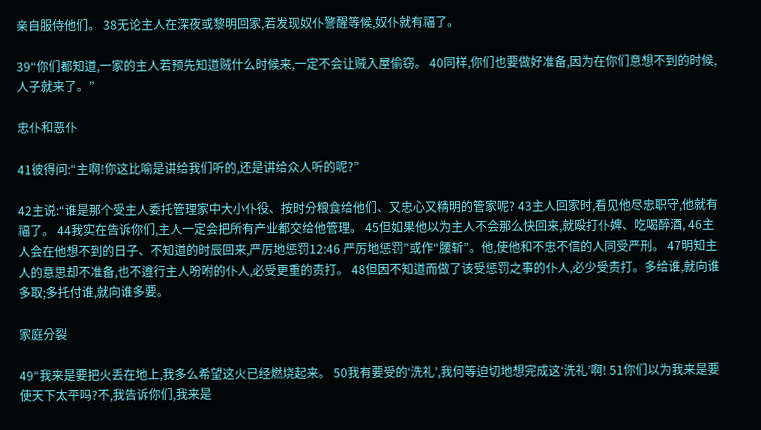亲自服侍他们。 38无论主人在深夜或黎明回家,若发现奴仆警醒等候,奴仆就有福了。

39“你们都知道,一家的主人若预先知道贼什么时候来,一定不会让贼入屋偷窃。 40同样,你们也要做好准备,因为在你们意想不到的时候,人子就来了。”

忠仆和恶仆

41彼得问:“主啊!你这比喻是讲给我们听的,还是讲给众人听的呢?”

42主说:“谁是那个受主人委托管理家中大小仆役、按时分粮食给他们、又忠心又精明的管家呢? 43主人回家时,看见他尽忠职守,他就有福了。 44我实在告诉你们,主人一定会把所有产业都交给他管理。 45但如果他以为主人不会那么快回来,就殴打仆婢、吃喝醉酒, 46主人会在他想不到的日子、不知道的时辰回来,严厉地惩罚12:46 严厉地惩罚”或作“腰斩”。他,使他和不忠不信的人同受严刑。 47明知主人的意思却不准备,也不遵行主人吩咐的仆人,必受更重的责打。 48但因不知道而做了该受惩罚之事的仆人,必少受责打。多给谁,就向谁多取;多托付谁,就向谁多要。

家庭分裂

49“我来是要把火丢在地上,我多么希望这火已经燃烧起来。 50我有要受的‘洗礼’,我何等迫切地想完成这‘洗礼’啊! 51你们以为我来是要使天下太平吗?不,我告诉你们,我来是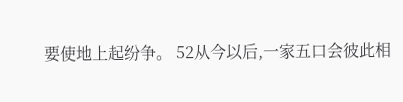要使地上起纷争。 52从今以后,一家五口会彼此相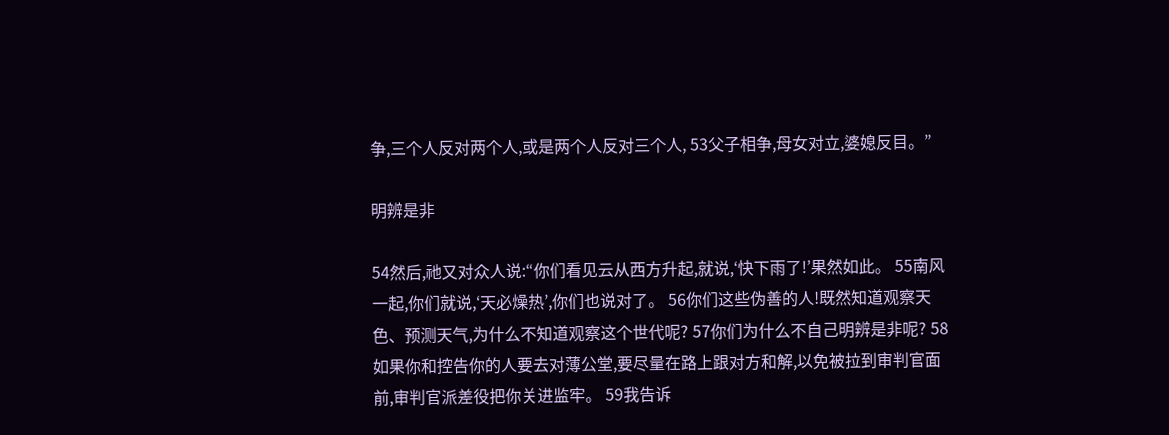争,三个人反对两个人,或是两个人反对三个人, 53父子相争,母女对立,婆媳反目。”

明辨是非

54然后,祂又对众人说:“你们看见云从西方升起,就说,‘快下雨了!’果然如此。 55南风一起,你们就说,‘天必燥热’,你们也说对了。 56你们这些伪善的人!既然知道观察天色、预测天气,为什么不知道观察这个世代呢? 57你们为什么不自己明辨是非呢? 58如果你和控告你的人要去对薄公堂,要尽量在路上跟对方和解,以免被拉到审判官面前,审判官派差役把你关进监牢。 59我告诉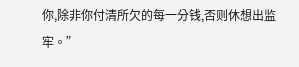你,除非你付清所欠的每一分钱,否则休想出监牢。”